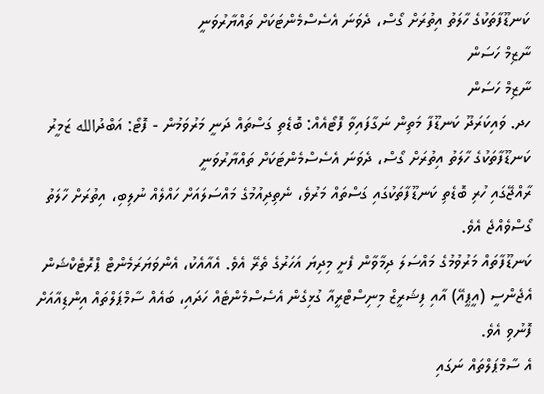ކަނޑޫފާތަކުގެ ހާލަތު އިތުރަށް ގޯސް، ދެވަނަ އެސެސްމެންޓަކަށް ތައްޔާރުވަނީ
ނާޒިމް ހަސަން
ނާޒިމް ހަސަން
ހދ. ވައިކަރަދޫ ކަނޑޫފާ މަތިން ނަގާފައިވާ ފޮޓޯއެއް: ބޮޑެތި ގަސްތައް ދަނީ މަރުވަމުން - ފޮޓޯ: އަބްދުالله ޒަމީރު
ކަނޑޫފާތަކުގެ ހާލަތު އިތުރަށް ގޯސް، ދެވަނަ އެސެސްމެންޓަކަށް ތައްޔާރުވަނީ
ރާއްޖޭގައި ހުރި ބޮޑެތި ކަނޑޫފާތަކުގައި ގަސްތައް މަރުވެ، ނެތިދިއުމުގެ މައްސަލައަށް ހައްލެއް ނުލިބި، އިތުރަށް ހާލަތު ގޯސްވެއްޖެ އެވެ.
ކަނޑޫފާތައް މަރުވުމުގެ މައްސަލަ ދިމާވާން ފެށީ މިދިޔަ އަހަރުގެ ތެރޭ އެވެ. އެއާއެކު، އެންވަޔަރަމެންޓް ޕްރޮޓެކްޝަން އެޖެންސީ (އީޕީއޭ) އާއި ފިޝަރީޒް މިނިސްޓްރީއާ ގުޅިގެން އެސެސްމެންޓެއް ހަދައި، ބައެއް ސާމްޕަލްތައް އިންޑިއާއަށް ފޮނުވި އެވެ.
އެ ސާމްޕަލްތައް ނަގައި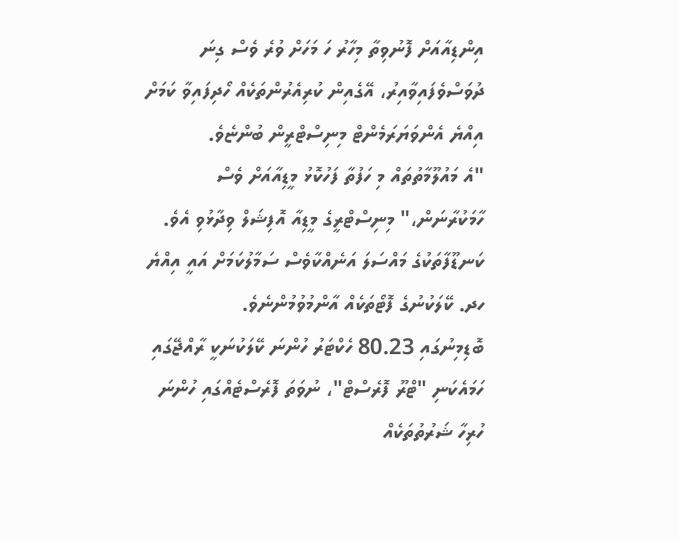އިންޑިއާއަށް ފޮނުވިތާ މިހާރު ހަ މަހަށް ވުރެ ވެސް ގިނަ ދުވަސްވެފައިވާއިރު، އޭގެއިން ކުރިއެރުންތަކެއް ހޯދިފައިވާ ކަމަށް އިއްޔެ އެންވަޔަރަމެންޓް މިނިސްޓްރީން ބުންޏެވެ.
"އެ މައުލޫމާތުތައް މި ހަފުތާ ފަހުކޮޅު މީޑިއާއަށް ވެސް ހާމަކުރާނަން،" މިނިސްޓްރީގެ މީޑިއާ އޮފިޝަލް ވިދާޅުވި އެވެ.
ކަނޑޫފާތަކުގެ މައްސަލަ އަނެއްކާވެސް ސަމާލުކަމަށް އައީ އިއްޔެ ހދ. ކޭލަކުނުގެ ފޮޓޯތަކެއް އާންމުވުމުންނެވެ.
ބޮޑިމިނުގައި 80.23 ހެކްޓަރު ހުންނަ ކޭލަކުނަކީ ރާއްޖޭގައި ހަމައެކަނި "ޓްރޫ ފޮރެސްޓް"، ނުވަތަ ފޮރެސްޓެއްގައި ހުންނަ ހުރިހާ ޝަރުތުތަކެއް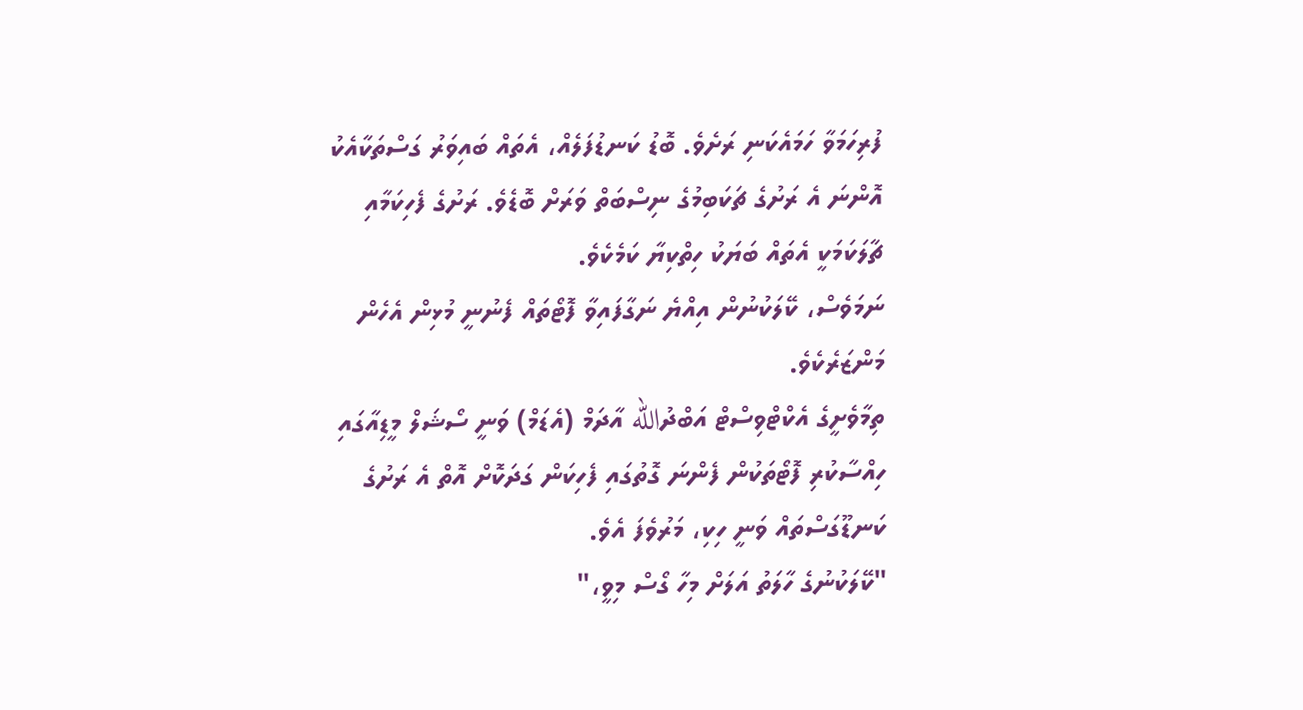ފުރިހަމަވާ ހަމައެކަނި ރަށެވެ. ބޮޑު ކަނޑުފަލެއް، އެތައް ބައިވަރު ގަސްތަކާއެކު އޮންނަ އެ ރަށުގެ ޗަކަބިމުގެ ނިސްބަތް ވަރަށް ބޮޑެވެ. ރަށުގެ ފެހިކަމާއި ޗާލަކަމަކީ އެތައް ބަޔަކު ހިތްކިޔާ ކަމެކެވެ.
ނަމަވެސް، ކޭލަކުނުން އިއްޔެ ނަގާފައިވާ ފޮޓޯތައް ފެނުނީ މުޅިން އެހެން މަންޒަރެކެވެ.
ތިމާވެށީގެ އެކްޓްވިސްޓް އަބްދުالله އާދަމް (އެޑަމް) ވަނީ ސޯޝަލް މީޑިއާގައި ހިއްސާކުރި ފޮޓޯތަކުން ފެންނަ ގޮތުގައި ފެހިކަން ގަދަކޮށް އޮތް އެ ރަށުގެ ކަނޑޫގަސްތައް ވަނީ ހިކި، މަރުވެފަ އެވެ.
"ކޭލަކުނުގެ ހާލަތު އަލަށް މިހާ ގޯސް މިވީ،"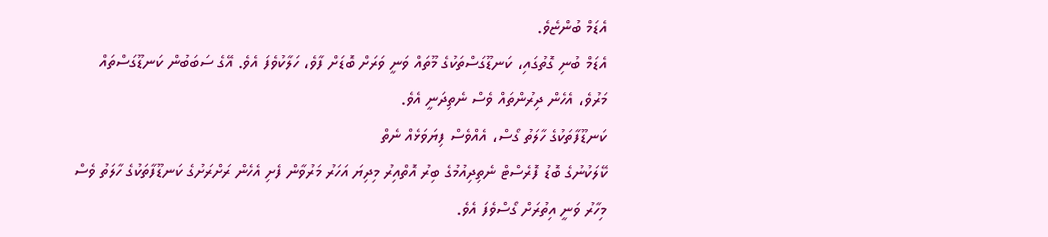އެޑަމް ބުންޏެވެ.
އެޑަމް ބުނި ގޮތުގައި، ކަނޑޫގަސްތަކުގެ މޫތައް ވަނީ ވަރަށް ބޮޑަށް ފާވެ، ހަލާކުވެފަ އެވެ. އޭގެ ސަބަބުން ކަނޑޫގަސްތައް މަރުވެ، އެހެން ދިރުންތައް ވެސް ނެތިދަނީ އެވެ.
ކަނޑޫފާތަކުގެ ހާލަތު ގޯސް، އެއްވެސް ފިޔަވަޅެއް ނެތް
ކޭލަކުނުގެ ބޮޑު ފޮރެސްޓް ނެތިދިއުމުގެ ބިރު އޮތްއިރު މިދިޔަ އަހަރު މަރުވާން ފެށި އެހެން ރަށްރަށުގެ ކަނޑޫފާތަކުގެ ހާލަތު ވެސް މިހާރު ވަނީ އިތުރަށް ގޯސްވެފަ އެވެ.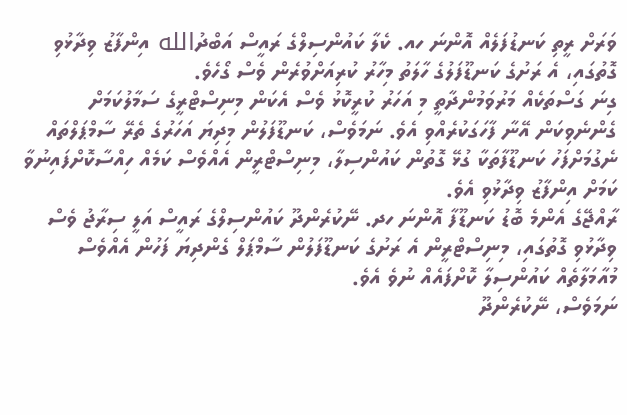ވަރަށް ރީތި ކަނޑުފަލެއް އޮންނަ ހއ. ކެލާ ކައުންސިލްގެ ރައީސް އަބްދުالله އިންފާޒު ވިދާޅުވި ގޮތުގައި، އެ ރަށުގެ ކަނޑޫފަލުގެ ހާލަތު މިހާރު ކުރިއަށްވުރެން ވެސް ގޯހެވެ.
ގިނަ ގަސްތަކެއް މަރުވަމުންދާތީ މި އަހަރު ކުރީކޮޅު ވެސް އެކަން މިނިސްޓްރީގެ ސަމާލުކަމަށް ގެންނެވިކަން އޭނާ ފާހަގަކުރެއްވި އެވެ. ނަމަވެސް، ކަނޑޫފަލުން މިދިޔަ އަހަރުގެ ތެރޭ ސާމްޕަލްތައް ނެގުމަށްފަހު ކަނޑޫފާތަކާ ގުޅޭ ގޮތުން ކައުންސިލާ، މިނިސްޓްރީން އެއްވެސް ކަމެއް ހިއްސާކޮށްފައިނުވާ ކަމަށް އިންފާޒު ވިދާޅުވި އެވެ.
ރާއްޖޭގެ އެންމެ ބޮޑު ކަނޑޫފާ އޮންނަ ހދ. ނޭކުރެންދޫ ކައުންސިލްގެ ރައީސް އަލީ ސިރާޖު ވެސް ވިދާޅުވި ގޮތުގައި، މިނިސްޓްރީން އެ ރަށުގެ ކަނޑޫފަލުން ސާމްޕަލް ގެންދިޔަ ފަހުން އެއްވެސް މުއާމަލާތެއް ކައުންސިލާ ކޮށްފައެއް ނުވެ އެވެ.
ނަމަވެސް، ނޭކުރެންދޫ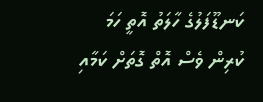ކަނޑޫފަލުގެ ހާލަތު އޮތީ ހަމަ ކުރިން ވެސް އޮތް ގޮތަށް ކަމާއި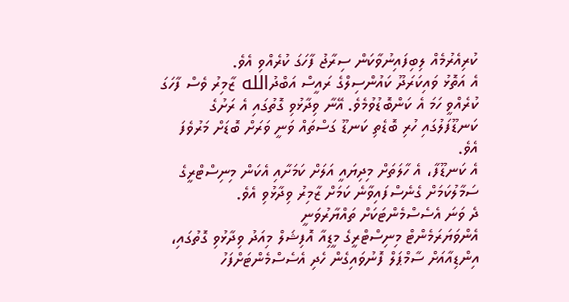ކުރިއެރުމެއް ލިބިފައިނުވާކަން ސިރާޖު ފާހަގަ ކުރެއްވި އެވެ.
އެ އަތޮޅު ވައިކަރަދޫ ކައުންސިލްގެ ރައީސް އަބްދުالله ޒާމިރު ވެސް ފާހަގަ ކުރެއްވީ ހަމަ އެ ކަންބޮޑުވުމެވެ. އޭނާ ވިދާޅުވި ގޮތުގައި އެ ރަށުގެ ކަނޑޫފަލުގައި ހުރި ބޮޑެތި ކަނޑޫ ގަސްތައް ވަނީ ވަރަށް ބޮޑަށް މަރުވެފަ އެވެ.
އެ ކަނޑޫފާ، އެ ހާލަތަށް މިދިޔައީ އަލަށް ކަމަށާއި އެކަން މިނިސްޓްރީގެ ސަމާލުކަމަށް ގެނެސްފައިވާނެ ކަމަށް ޒާމިރު ވިދާޅުވި އެވެ.
ދެ ވަނަ އެސެސްމެންޓަކަށް ތައްޔާރުވަނީ
އެންވަޔަރަމެންޓް މިނިސްޓްރީގެ މީޑިއާ އޮފިޝަލް މިއަދު ވިދާޅުވި ގޮތުގައި، އިންޑިއާއަށް ސާމްޕަލް ފޮނުވައިގެން ހެދި އެސެސްމެންޓަށްފަހު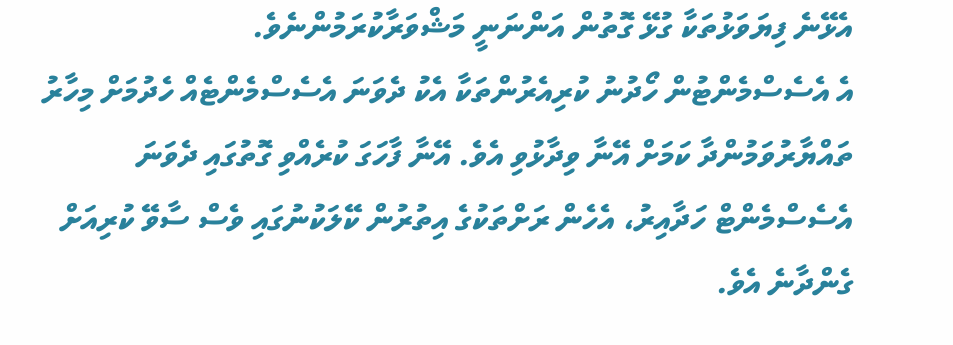އެޅޭނެ ފިޔަވަޅުތަކާ ގުޅޭ ގޮތުން އަންނަނީ މަޝްވަރާކުރަމުންނެވެ.
އެ އެސެސްމެންޓުން ހޯދުނު ކުރިއެރުންތަކާ އެކު ދެވަނަ އެސެސްމެންޓެއް ހެދުމަށް މިހާރު ތައްޔާރުވަމުންދާ ކަމަށް އޭނާ ވިދާޅުވި އެވެ. އޭނާ ފާހަގަ ކުރެއްވި ގޮތުގައި ދެވަނަ އެސެސްމެންޓް ހަދާއިރު، އެހެން ރަށްތަކުގެ އިތުރުން ކޭލަކުނުގައި ވެސް ސާވޭ ކުރިއަށް ގެންދާނެ އެވެ.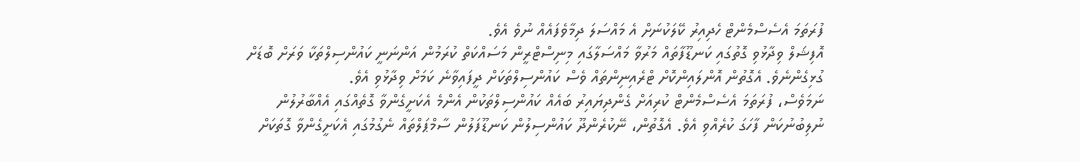ފުރަތަމަ އެސެސްމެންޓް ހެދިއިރު ކޭލަކުނަށް އެ މައްސަލަ ދިމާވެފައެއް ނުވެ އެވެ.
އޮފިޝަލް ވިދާޅުވި ގޮތުގައި ކަނޑޫފާތައް މަރުވާ މައްސަލާގައި މިނިސްޓްރީން މަސައްކަތް ކުރަމުން އަންނަނީ ކައުންސިލްތަކާ ވަރަށް ބޮޑަށް ގުޅިގެންނެވެ. އެގޮތުން އޮންލައިންކޮށް ޓްރެއިނިންތައް ވެސް ކައުންސިލްތަކަށް ދީފައިވާނެ ކަމަށް ވިދާޅުވި އެވެ.
ނަމަވެސް، ފުރަތަމަ އެސެސްމެންޓް ކުރިއަށް ގެންދިޔައިރު ބައެއް ކައުންސިލްތަކުން އެންމެ އެކަށީގެންވާ ގޮތެއްގައި އެއްބާރުލުން ނުލިބުނުކަން ފާހަގަ ކުރެއްވި އެވެ. އެގޮތުން، ނޭކުރެންދޫ ކައުންސިލުން ކަނޑޫފަލުން ސާމްޕަލްތައް ނެގުމުގައި އެކަށީގެންވާ ގޮތަކަށް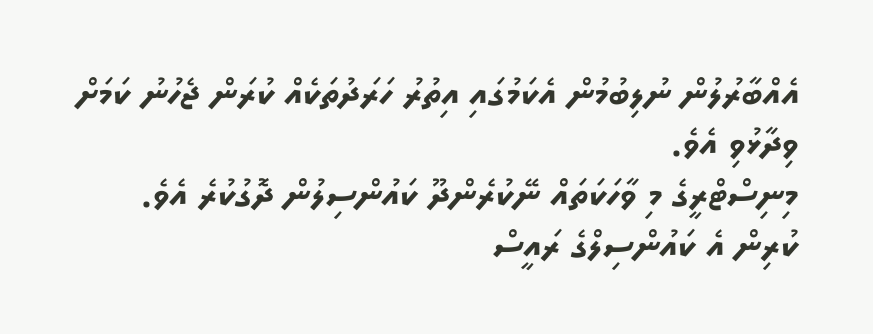އެއްބާރުލުން ނުލިބުމުން އެކަމުގައި އިތުރު ހަރަދުތަކެއް ކުރަން ޖެހުނު ކަމަށް ވިދާޅުވި އެވެ.
މިނިސްޓްރީގެ މި ވާހަކަތައް ނޭކުރެންދޫ ކައުންސިލުން ދޮގުކުރެ އެވެ.
ކުރިން އެ ކައުންސިލްގެ ރައީސް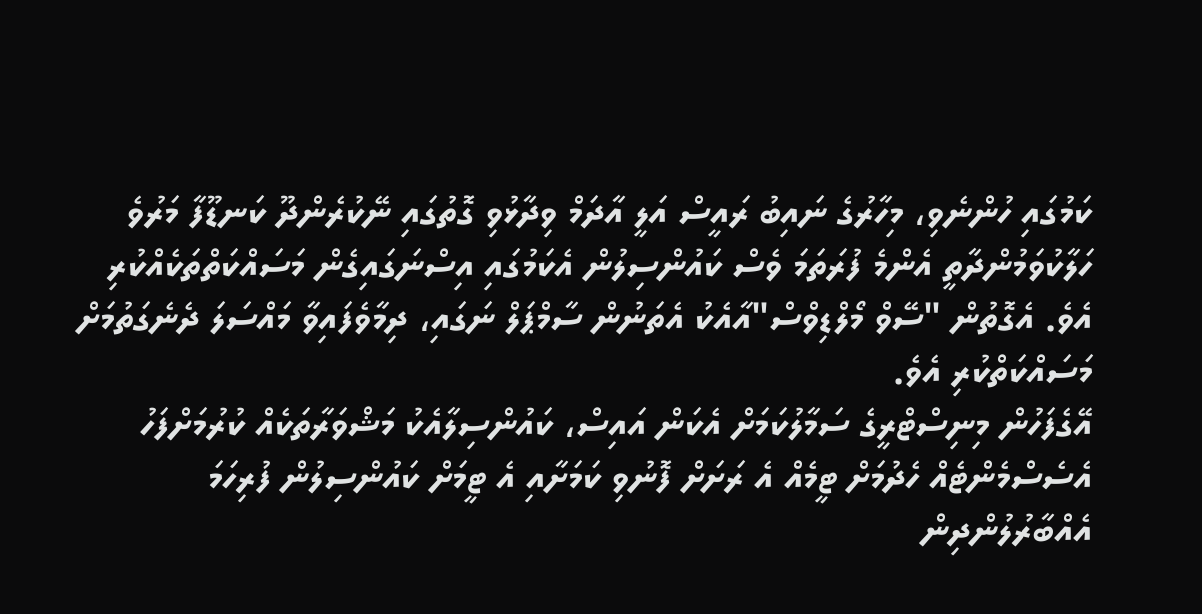ކަމުގައި ހުންނެވި، މިހާރުގެ ނައިބު ރައީސް އަލީ އާދަމް ވިދާޅުވި ގޮތުގައި ނޭކުރެންދޫ ކަނޑޫފާ މަރުވެ ހަލާކުވަމުންދާތީ އެންމެ ފުރަތަމަ ވެސް ކައުންސިލުން އެކަމުގައި އިސްނަގައިގެން މަސައްކަތްތަކެއްކުރި އެވެ. އެގޮތުން "ސޭވް މޯލްޑިވްސް"އާއެކު އެތަނުން ސާމްޕަލް ނަގައި، ދިމާވެފައިވާ މައްސަލަ ދެނެގަތުމަށް މަސައްކަތްކުރި އެވެ.
އޭގެފަހުން މިނިސްޓްރީގެ ސަމާލުކަމަށް އެކަން އައިސް، ކައުންސިލާއެކު މަޝްވަރާތަކެއް ކުރުމަށްފަހު އެސެސްމެންޓެއް ހެދުމަށް ޓީމެއް އެ ރަށަށް ފޮނުވި ކަމަށާއި އެ ޓީމަށް ކައުންސިލުން ފުރިހަމަ އެއްބާރުލުންދިން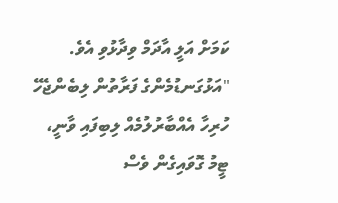ކަމަށް އަލީ އާދަމް ވިދާޅުވި އެވެ.
"އަޅުގަނޑުމެންގެ ފަރާތުން ލިބެންޖެހޭ ހުރިހާ އެއްބާރުލުމެއް ލިބިފައި ވާނީ، ޓީމު ގޮވައިގެން ވެސް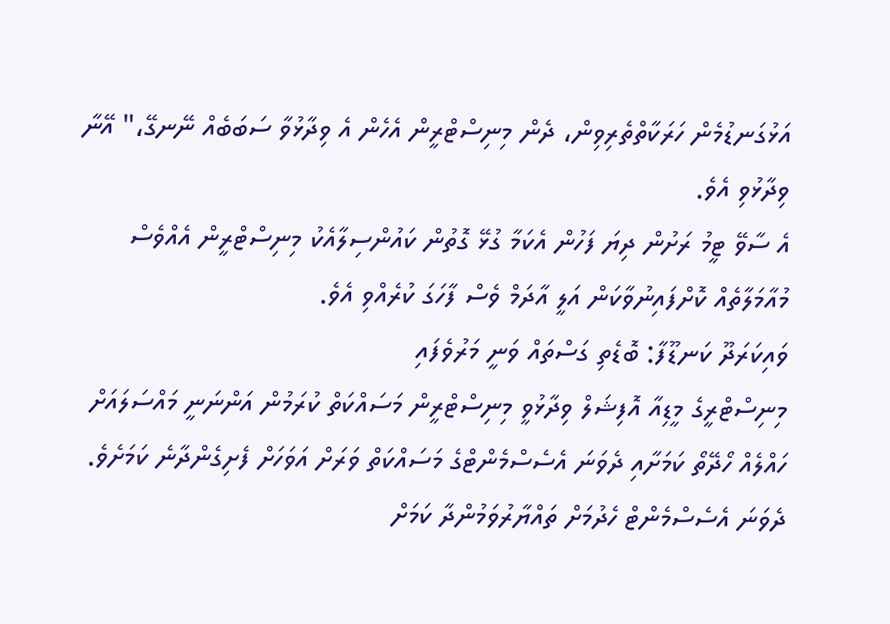އަޅުގަނޑުމެން ހަރަކާތްތެރިވިން، ދެން މިނިސްޓްރީން އެހެން އެ ވިދާޅުވާ ސަބަބެއް ނޭނގޭ،" އޭނާ ވިދާޅުވި އެވެ.
އެ ސާވޭ ޓީމު ރަށުން ދިޔަ ފަހުން އެކަމާ ގުޅޭ ގޮތުން ކައުންސިލާއެކު މިނިސްޓްރީން އެއްވެސް މުއާމަލާތެއް ކޮށްފައިނުވާކަން އަލީ އާދަމް ވެސް ފާހަގަ ކުރެއްވި އެވެ.
ވައިކަރަދޫ ކަނޑޫފާ: ބޮޑެތި ގަސްތައް ވަނީ މަރުވެފައި
މިނިސްޓްރީގެ މީޑިއާ އޮފިޝަލް ވިދާޅުވީ މިނިސްޓްރީން މަސައްކަތް ކުރަމުން އަންނަނީ މައްސަލައަށް ހައްލެއް ހޯދޭތޯ ކަމަށާއި ދެވަނަ އެސެސްމެންޓްގެ މަސައްކަތް ވަރަށް އަވަހަށް ފެށިގެންދާނެ ކަމަށެވެ.
ދެވަނަ އެސެސްމެންޓް ހެދުމަށް ތައްޔާރުވަމުންދާ ކަމަށް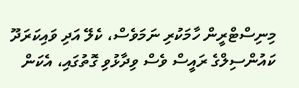މިނިސްޓްރީން ހާމަކުރި ނަމަވެސް، ކެލޭ އަދި ވައިކަރަދޫ ކައުންސިލްގެ ރައީސް ވެސް ވިދާޅުވި ގޮތުގައި، އެކަން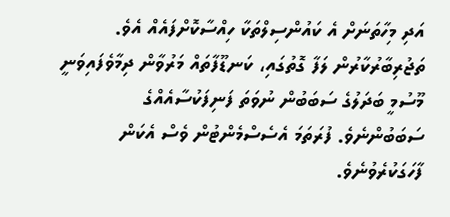އަދި މިހާތަނަށް އެ ކައުންސިލްތަކާ ހިއްސާކޮށްފައެއް އެވެ.
ތަޖުރިބާރުކާރުން ލަފާ ގޮތުގައި، ކަނޑޫފާތައް މަރުވާން ދިމާވެފައިވަނީ މޫސުމީ ބަދަލުގެ ސަބަބުން ނުވަތަ ފަނިފަކުސާއެއްގެ ސަބަބުންނެވެ. ފުރަތަމަ އެސެސްމެންޓުން ވެސް އެކަން ފާހަގަކުރެވުނެވެ.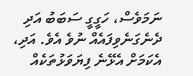ނަމަވެސް، ހަގީގީ ސަބަބު އަދި ދެނެގަނެވިފައެއް ނުވެ އެވެ. އަދި، އެކަމަށް އެޅޭނެ ފިޔަވަޅުތަކެއް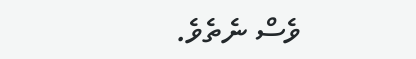ވެސް ނެތެވެ.